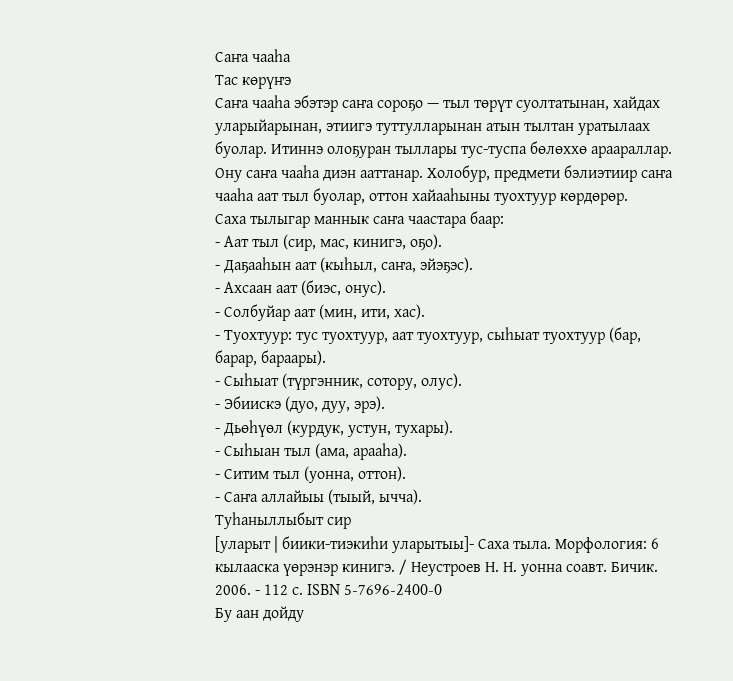Саҥа чааһа
Тас көрүҥэ
Саҥа чааһа эбэтэр саҥа сороҕо — тыл төрүт суолтатынан, хайдах уларыйарынан, этиигэ туттулларынан атын тылтан уратылаах буолар. Итиннэ олоҕуран тыллары тус-туспа бөлөххө араараллар. Ону саҥа чааһа диэн ааттанар. Холобур, предмети бэлиэтиир саҥа чааһа аат тыл буолар, оттон хайааһыны туохтуур көрдөрөр.
Саха тылыгар маннык саҥа чаастара баар:
- Аат тыл (сир, мас, кинигэ, оҕо).
- Даҕааһын аат (кыһыл, саҥа, эйэҕэс).
- Ахсаан аат (биэс, онус).
- Солбуйар аат (мин, ити, хас).
- Туохтуур: тус туохтуур, аат туохтуур, сыһыат туохтуур (бар, барар, бараары).
- Сыһыат (түргэнник, сотору, олус).
- Эбиискэ (дуо, дуу, эрэ).
- Дьөһүөл (курдук, устун, тухары).
- Сыһыан тыл (ама, арааһа).
- Ситим тыл (уонна, оттон).
- Саҥа аллайыы (тыый, ычча).
Туһаныллыбыт сир
[уларыт | биики-тиэкиһи уларытыы]- Саха тыла. Морфология: 6 кылааска үөрэнэр кинигэ. / Неустроев Н. Н. уонна соавт. Бичик. 2006. - 112 с. ISBN 5-7696-2400-0
Бу аан дойду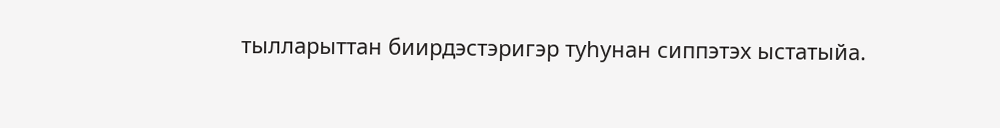тылларыттан биирдэстэригэр туһунан сиппэтэх ыстатыйа.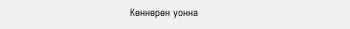Көннөрөн уонна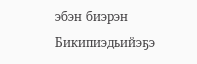эбэн биэрэн Бикипиэдьийэҕэ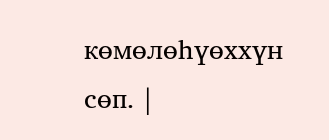көмөлөһүөххүн сөп. |